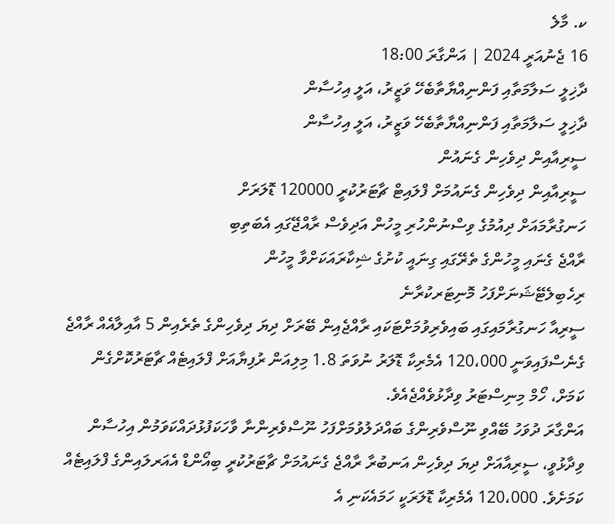ކ. މާލެ
16 ޖެނުއަރީ 2024 | އަންގާރަ 18:00
ދާޚިލީ ސަލާމަތާއި ފަންނިއްޔާތާބެހޭ ވަޒީރު، އަލީ އިހުސާން
ދާޚިލީ ސަލާމަތާއި ފަންނިއްޔާތާބެހޭ ވަޒީރު، އަލީ އިހުސާން
ސީރިއާއިން ދިވެހިން ގެނައުން
ސީރިއާއިން ދިވެހިން ގެނައުމަށް ފްލައިޓް ޗާޓަރުކުރީ 120000 ޑޮލަރަށް
ހަނގުރާމައަށް ދިއުމުގެ ވިސްނުންހުރި މީހުން އަދިވެސް ރާއްޖޭގައި އެބަތިބި
ރާއްޖެ ގެނައި މީހުންގެ ތެރޭގައި ގިނައީ ކުށުގެ ޝިކާރައަކަށްވާ މީހުން
ރިހެބިލެޓޭޝަނަށްފަހު މޮނިޓަރކުރާނެ
ސީރިއާ ހަނގުރާމައިގައި ބައިވެރިވުމަށްޓަކައި ރާއްޖެއިން ބޭރަށް ދިޔަ ދިވެހިންގެ ތެރެއިން 5 އާއިލާއެއް ރާއްޖެ ގެނެސްފައިވަނީ 120،000 އެމެރިކާ ޑޮލަރު ނުވަތަ 1.8 މިލިއަން ރުފިޔާއަށް ފްލައިޓެއް ޗާޓަރުކޮށްގެން ކަމަށް، ހޯމް މިނިސްޓަރު ވިދާޅުވެއްޖެއެވެ.
އަންގާރަ ދުވަހު ބޭއްވި ނޫސްވެރިންގެ ބައްދަލުވުމަށްފަހު ނޫސްވެރިންނާ ވާހަކަފުޅުދައްކަވަމުން އިހުސާން ވިދާޅުވީ، ސީރިއާއަށް ދިޔަ ދިވެހިން އަނބުރާ ރާއްޖެ ގެނައުމަށް ޗާޓަރުކުރީ ބިއޯންޑް އެއަރލައިންގެ ފްލައިޓެއް ކަމަށެވެ. 120،000 އެމެރިކާ ޑޮލަރަކީ ހަމައެކަނި އެ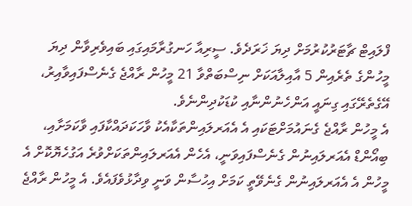ފްލައިޓް ޗާޓަރުކުރުމަށް ދިޔަ ޚަރަދެވެ. ސީރިއާ ހަނގުރާމައިގައި ބައިވެރިވާން ދިޔަ މީހުންގެ ތެރެއިން 5 އާއިލާއަކަށް ނިސްބަތްވާ 21 މީހުން ރާއްޖެ ގެނެސްފައިވާއިރު، އޭގެތެރޭގައި ގިނައީ އަންހެނުންނާއި ކުޑަކުދިންނެވެ.
އެ މީހުން ރާއްޖެ ގެނައުމަށްޓަކައި އެ އެއަރލައިންތަކާއެކު ވާހަކަދައްކާފައި ވާކަމަށާއި، ބިއޯންޑް އެއަރލައިނުން ގެނެސްފައިވަނީ، އެހެން އެއަރލައިންތަކަށްވުރެ އަގުހެޔޮކޮށް އެ މީހުން އެ އެއަރލައިނުން ގެނެވޭތީ ކަމަށް އިހުސާން ވަނީ ވިދާޅުވެފައެވެ. އެ މީހުން ރާއްޖެ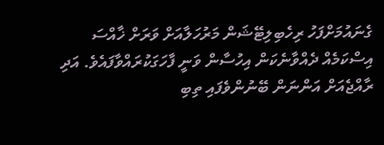ގެނައުމަށްފަހު ރިހެބިލިޓޭޝަން މަރުހަލާއަށް ވަރަށް ޚާއްސަ އިސްކަމެއް ދެއްވާނެކަން އިހުސާން ވަނީ ފާހަގަކުރައްވާފައެވެ. އަދި ރާއްޖެއަށް އަންނަން ބޭނުންވެފައި ތިބި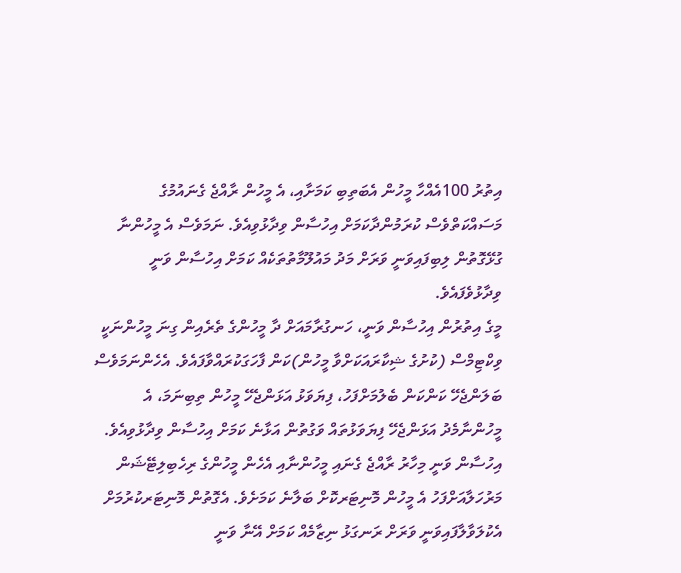އިތުރު 100އެއްހާ މީހުން އެބަތިބި ކަމަށާއި، އެ މީހުން ރާއްޖެ ގެނައުމުގެ މަސައްކަތްވެސް ކުރަމުންދާކަމަށް އިހުސާން ވިދާޅުވިއެވެ. ނަމަވެސް އެ މީހުންނާ ގުޅޭގޮތުން ލިބިފައިވަނީ ވަރަށް މަދު މައުލޫމާތުތަކެއް ކަމަށް އިހުސާން ވަނީ ވިދާޅުވެފައެވެ.
މީގެ އިތުރުން އިހުސާން ވަނީ، ހަނގުރާމައަށް ދާ މީހުންގެ ތެރެއިން ގިނަ މީހުންނަކީ ވިކްޓިމްސް (ކުށުގެ ޝިކާރައަކަށްވާ މީހުން)ކަން ފާހަގަކުރައްވާފައެވެ. އެހެންނަމަވެސް ބަލަންޖެހޭ ކަންކަން ބެލުމަށްފަހު، ފިޔަވަޅު އަޅަންޖެހޭ މީހުން ތިބިނަމަ، އެ މީހުންނާމެދު އަޅަންޖެހޭ ފިޔަވަޅުތައް ވަގުތުން އަޅާނެ ކަމަށް އިހުސާން ވިދާޅުވިއެވެ. އިހުސާން ވަނީ މިހާރު ރާއްޖެ ގެނައި މީހުންނާއި އެހެން މީހުންގެ ރިހެބިލިޓޭޝަން މަރުހަލާއަށްފަހު އެ މީހުން މޮނިޓަރކޮށް ބަލާނެ ކަމަށެވެ. އެގޮތުން މޮނިޓަރކުރުމަށް އެކުލަވާލާފައިވަނީ ވަރަށް ރަނގަޅު ނިޒާމެއް ކަމަށް އޭނާ ވަނީ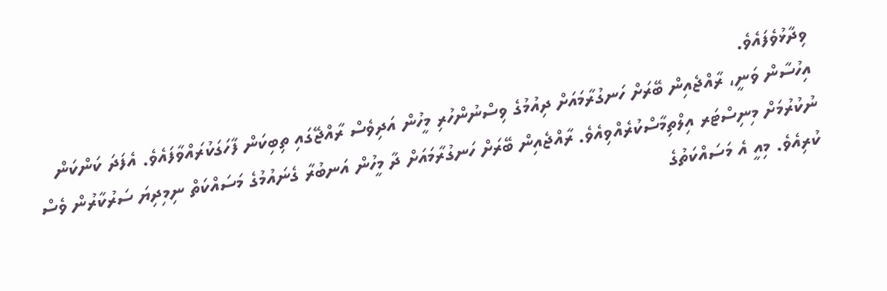ވިދާޅުވެފައެވެ.
އިހުސާން ވަނީ، ރާއްޖެއިން ބޭރަށް ހަނގުރާމައަށް ދިއުމުގެ ވިސްނުންހުރި މީހުން އަދިވެސް ރާއްޖޭގައި ތިބިކަން ފާހަގަކުރައްވާފައެވެ. އެފަދަ ކަންކަން ނުކުރުމަށް މިނިސްޓަރ އިލްތިމާސްކުރެއްވިއެވެ. ރާއްޖެއިން ބޭރަށް ހަނގުރާމައަށް ދާ މީހުން އަނބުރާ ގެނައުމުގެ މަސައްކަތް ނިމިދިޔަ ސަރުކާރުން ވެސް ކުރިއެވެ. މިއީ އެ މަސައްކަތުގެ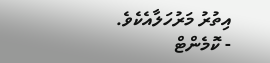އިތުރު މަރުހަލާއެކެވެ.
- ކޮމެންޓް